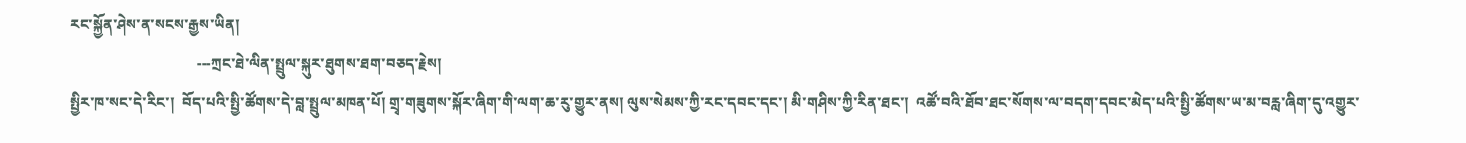རང་སྐྱོན་ཤེས་ན་སངས་རྒྱས་ཡིན།
                                   ---ཀྲང་ཐེ་ལིན་སྤྲུལ་སྐུར་ཐུགས་ཐག་བཅད་རྗེས།
སྤྱིར་ཁ་སང་དེ་རིང་།  བོད་པའི་སྤྱི་ཚོགས་དེ་བླ་སྤྲུལ་མཁན་པོ། གྲྭ་གཟུགས་སྐོར་ཞིག་གི་ལག་ཆ་རུ་གྱུར་ནས། ལུས་སེམས་ཀྱི་རང་དབང་དང་། མི་གཤིས་ཀྱི་རིན་ཐང་།  འཚོ་བའི་ཐོབ་ཐང་སོགས་ལ་བདག་དབང་མེད་པའི་སྤྱི་ཚོགས་ཡ་མ་བརླ་ཞིག་དུ་འགྱུར་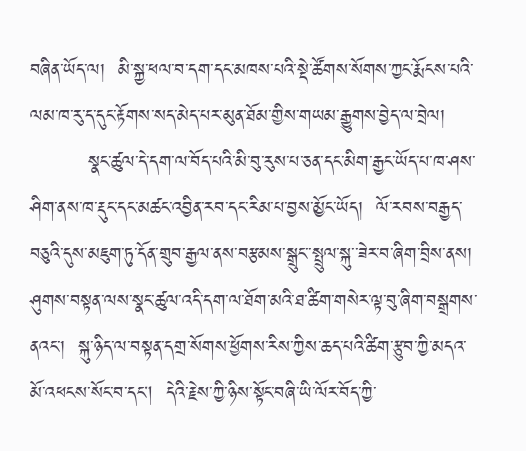བཞིན་ཡོད་ལ།  མི་སྐྱ་ཕལ་བ་དག་དང་མཁས་པའི་སྡེ་ཚོགས་སོགས་ཀྱང་རྨོངས་པའི་ལམ་ཁ་རུ་ད་དུང་རྟོགས་སད་མེད་པར་མུན་ཐོམ་གྱིས་གཡམ་རྒྱུགས་བྱེད་ལ་བྲེལ།
         སྣང་ཚུལ་དེ་དག་ལ་བོད་པའི་མི་བུ་རུས་པ་ཅན་དང་མིག་རྒྱང་ཡོད་པ་ཁ་ཤས་ཤིག་ནས་ཁ་རྡུང་དང་མཚང་འབྱིན་རབ་དང་རིམ་པ་བྱས་མྱོང་ཡོད།  ལོ་རབས་བརྒྱད་བཅུའི་དུས་མཇུག་ཏུ་དོན་གྲུབ་རྒྱལ་ནས་བརྩམས་སྒྲུང་་སྤྲུལ་སྐུ་་ཟེར་བ་ཞིག་བྲིས་ནས།  ཤུགས་བསྟན་ལས་སྣང་ཚུལ་འདི་དག་ལ་ཐོག་མའི་ཐ་ཚིག་གསེར་ལྟ་བུ་ཞིག་བསྒྲགས་ནའང་།  སྐུ་ཉིད་ལ་བསྟན་དགྲ་སོགས་ཕྱོགས་རིས་ཀྱིས་ཆད་པའི་ཚིག་རྩུབ་ཀྱི་མདའ་མོ་འཕངས་སོང་བ་དང།  དེའི་རྗེས་ཀྱི་ཉིས་སྟོང་བཞི་ཡི་ལོར་བོད་ཀྱི་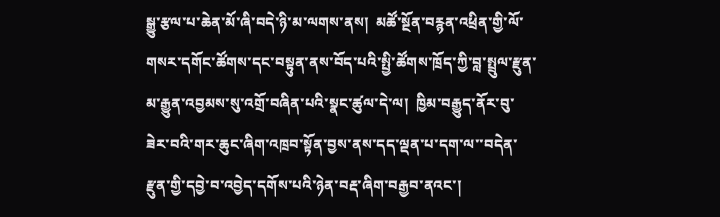སྒྱུ་རྩལ་པ་ཆེན་མོ་ཞི་བདེ་ཉི་མ་ལགས་ནས།  མཚོ་སྔོན་བརྙན་འཕྲིན་གྱི་ལོ་གསར་དགོང་ཚོགས་དང་བསྟུན་ནས་བོད་པའི་སྤྱི་ཚོགས་ཁྲོད་ཀྱི་བླ་སྤྲུལ་རྫུན་མ་རྒྱུན་འབྱམས་སུ་འགྲོ་བཞིན་པའི་སྣང་ཚུལ་དེ་ལ།  ཁྱིམ་བརྒྱུད་ནོར་བུ་ཟེར་བའི་གར་ཆུང་ཞིག་འཁྲབ་སྟོན་བྱས་ནས་དད་ལྡན་པ་དག་ལ་་བདེན་རྫུན་གྱི་དབྱེ་བ་འབྱེད་དགོས་པའི་ཉེན་བརྡ་ཞིག་བརྒྱབ་ནའང་།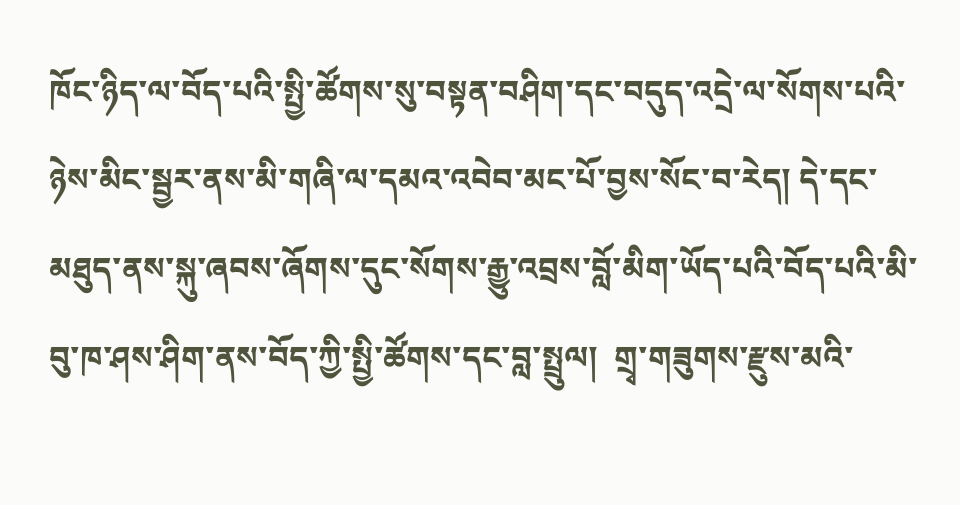ཁོང་ཉིད་ལ་བོད་པའི་སྤྱི་ཚོགས་སུ་བསྟན་བཤིག་དང་བདུད་འདྲེ་ལ་སོགས་པའི་ཉེས་མིང་སྦྱར་ནས་མི་གཞི་ལ་དམའ་འབེབ་མང་པོ་བྱས་སོང་བ་རེད། དེ་དང་མཐུད་ནས་སྐུ་ཞབས་ཞོགས་དུང་སོགས་རྒྱུ་འབྲས་བློ་མིག་ཡོད་པའི་བོད་པའི་མི་བུ་ཁ་ཤས་ཤིག་ནས་བོད་ཀྱི་སྤྱི་ཚོགས་དང་བླ་སྤྲུལ།  གྲྭ་གཟུགས་རྫུས་མའི་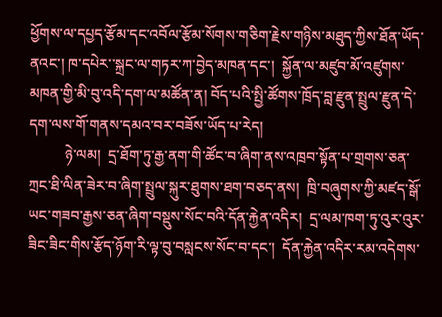ཕྱོགས་ལ་དཔྱད་རྩོམ་དང་འབོལ་རྩོམ་སོགས་གཅིག་རྗེས་གཉིས་མཐུད་ཀྱིས་ཐོན་ཡོད་ནའང་། ཁ་དཔེར་་སྐྲང་ལ་གཏར་ཀ་བྱེད་མཁན་དང་།  སྐྱོན་ལ་མཛུབ་མོ་འཛུགས་མཁན་གྱི་མི་བུ་འདི་དག་ལ་མཚོན་ན། བོད་པའི་སྤྱི་ཚོགས་ཁྲོད་བླ་རྫུན་སྤྲུལ་རྫུན་དེ་དག་ལས་གོ་གནས་དམའ་བར་བཟོས་ཡོད་པ་རེད།
          ཉེ་ལམ།  དྲ་ཐོག་ཏུ་རྒྱ་ནག་གི་ཚོང་བ་ཞིག་ནས་འཁྲབ་སྟོན་པ་གྲགས་ཅན་ཀྲང་ཐི་ལིན་ཟེར་བ་ཞིག་སྤྲུལ་སྐུར་ཐུགས་ཐག་བཅད་ནས།  ཁྲི་བཞུགས་ཀྱི་མཛད་སྒོ་ཡང་གཟབ་རྒྱས་ཅན་ཞིག་བསྡུས་སོང་བའི་དོན་རྐྱེན་འདིར།  དྲ་ལམ་ཁག་ཏུ་འུར་འུར་ཟིང་ཟིང་གིས་རྩོད་ཉོག་རི་ལྟ་བུ་བསླངས་སོང་བ་དང་།  དོན་རྐྱེན་འདིར་རམ་འདེགས་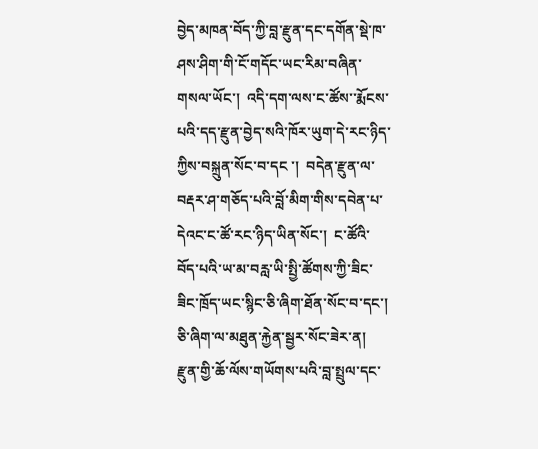བྱེད་མཁན་བོད་ཀྱི་བླ་རྫུན་དང་དགོན་སྡེ་ཁ་ཤས་ཤིག་གི་ངོ་གདོང་ཡང་རིམ་བཞིན་གསལ་ཡོང་།  འདི་དག་ལས་ང་ཚོས་་རྨོངས་པའི་དད་རྫུན་བྱེད་སའི་ཁོར་ཡུག་དེ་རང་ཉིད་ཀྱིས་བསྐྲུན་སོང་བ་དང ་།  བདེན་རྫུན་ལ་བརྡར་ཤ་གཅོད་པའི་བློ་མིག་གིས་དབེན་པ་དེའང་ང་ཚོ་རང་ཉིད་ཡིན་སོང་།  ང་ཚོའི་བོད་པའི་ཡ་མ་བརླ་ཡི་སྤྱི་ཚོགས་ཀྱི་ཟིང་ཟིང་ཁྲོད་ཡང་སྙིང་ཅི་ཞིག་ཐོན་སོང་བ་དང་། ཅི་ཞིག་ལ་མཐུན་རྐྱེན་སྦྱར་སོང་ཟེར་ན།  རྫུན་གྱི་ཆོ་ལོས་གཡོགས་པའི་བླ་སྤྲུལ་དང་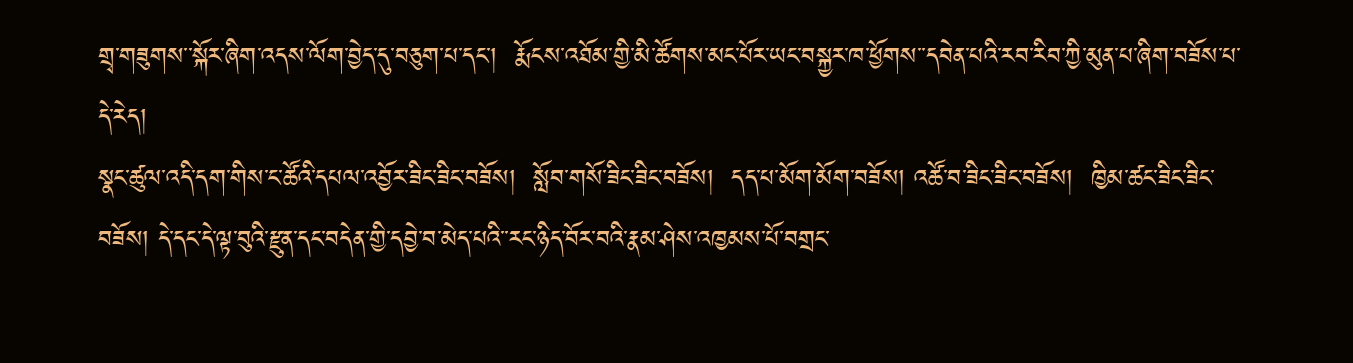གྲྭ་གཟུགས་་སྐོར་ཞིག་འདས་ལོག་བྱེད་དུ་བཅུག་པ་དང་།  རྨོངས་འཐོམ་གྱི་མི་ཚོགས་མང་པོར་ཡང་བསྐྱར་ཁ་ཕྱོགས་་དབེན་པའི་རབ་རིབ་ཀྱི་མུན་པ་ཞིག་བཟོས་པ་དེ་རེད།
སྣང་ཚུལ་འདི་དག་གིས་ང་ཚོའི་དཔལ་འབྱོར་ཟིང་ཟིང་བཟོས།  སློབ་གསོ་ཟིང་ཟིང་བཟོས།  དད་པ་མོག་མོག་བཟོས། འཚོ་བ་ཟིང་ཟིང་བཟོས།  ཁྱིམ་ཚང་ཟིང་ཟིང་བཟོས། དེ་དང་དེ་ལྟ་བུའི་རྫུན་དང་བདེན་གྱི་དབྱེ་བ་མེད་པའི་་རང་ཉིད་བོར་བའི་རྣམ་ཤེས་འཁྱམས་པོ་བགྲང་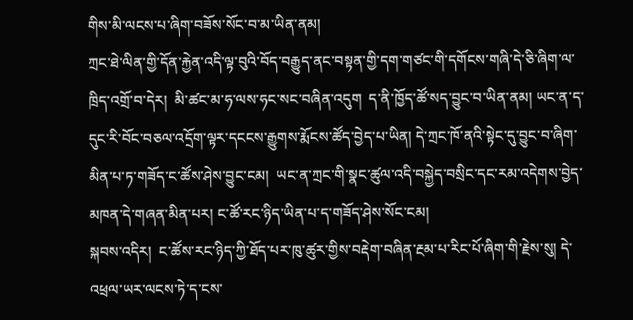གིས་མི་ལངས་པ་ཞིག་བཟོས་སོང་བ་མ་ཡིན་ནམ།
ཀྲང་ཐེ་ལིན་གྱི་དོན་རྐྱེན་འདི་ལྟ་བུའི་བོད་བརྒྱུད་ནང་བསྟན་གྱི་དག་གཙང་གི་དགོངས་གཞི་དེ་ཅི་ཞིག་ལ་ཁྲིད་འགྲོ་བ་དེར།  མི་ཚང་མ་ཧ་ལས་ཧང་སང་བཞིན་འདུག  ད་ནི་ཁྱོད་ཚོ་སད་བྱུང་བ་ཡིན་ནམ། ཡང་ན་ད་དུང་རི་བོང་བཅལ་འདྲོག་ལྟར་དངངས་རྒྱུགས་རྨོངས་ཚོད་བྱེད་པ་ཡིན། དེ་ཀྲང་ཁོ་ནའི་སྟེང་དུ་བྱུང་བ་ཞིག་མིན་པ་ཏ་གཟོད་ང་ཚོས་ཤེས་བྱུང་ངམ།  ཡང་ན་ཀྲང་གི་སྣང་ཚུལ་འདི་བསྐྱེད་བསྲིང་དང་རམ་འདེགས་བྱེད་མཁན་དེ་གཞན་མིན་པར། ང་ཚོ་རང་ཉིད་ཡིན་པ་ད་གཟོད་ཤེས་སོང་ངམ།
སྐབས་འདིར།  ང་ཚོས་རང་ཉིད་ཀྱི་ཐོད་པར་ཁུ་ཚུར་གྱིས་བརྡེག་བཞིན་རྔམ་པ་རིང་པོ་ཞིག་གི་རྗེས་སུ། དེ་འཕྲལ་ཡར་ལངས་ཏེ་ད་ངས་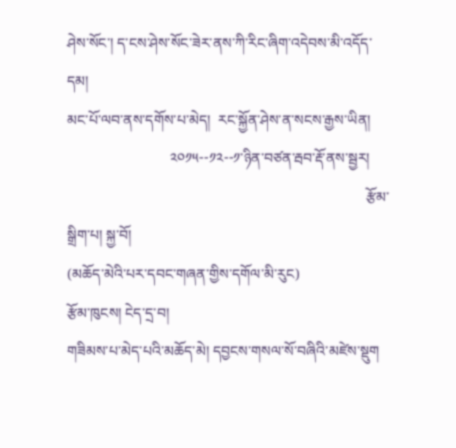ཤེས་སོང་། ད་ངས་ཤེས་སོང་ཟེར་ནས་ཀི་རིང་ཞིག་འདེབས་མི་འདོད་དམ།
མང་པོ་ལབ་ནས་དགོས་པ་མེད།  རང་སྐྱོན་ཤེས་ན་སངས་རྒྱས་ཡིན།
                            ༢༠༡༥--༡༢--༡་ཉིན་བཙན་རྦབ་རྡོ་ནས་སྦྱར།
                                                                                  རྩོམ་སྒྲིག་པ། སྐྱ་བོ།
(མཆོད་མེའི་པར་དབང་གཞན་གྱིས་དགོལ་མི་རུང)
རྩོམ་ཁུངས། ངེད་དྲ་བ།
གཟིམས་པ་མེད་པའི་མཆོད་མེ། དབྱངས་གསལ་སོ་བཞིའི་མཛེས་སྡུག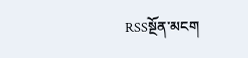RSSསྔོན་མངག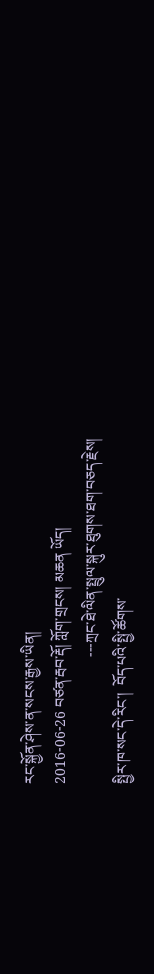རང་སྐྱོན་ཤེས་ན་སངས་རྒྱས་ཡིན།
2016-06-26 བཙན་རྦབ་རྡོ། ཀློག་གྲངས། མཆན ཡོད།
                                   ---ཀྲང་ཐེ་ལིན་སྤྲུལ་སྐུར་ཐུགས་ཐག་བཅད་རྗེས།
སྤྱིར་ཁ་སང་དེ་རིང་།  བོད་པའི་སྤྱི་ཚོགས་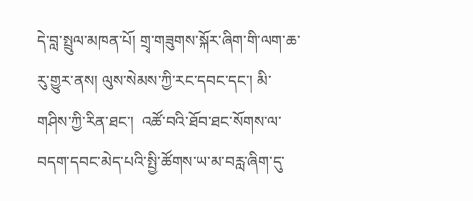དེ་བླ་སྤྲུལ་མཁན་པོ། གྲྭ་གཟུགས་སྐོར་ཞིག་གི་ལག་ཆ་རུ་གྱུར་ནས། ལུས་སེམས་ཀྱི་རང་དབང་དང་། མི་གཤིས་ཀྱི་རིན་ཐང་།  འཚོ་བའི་ཐོབ་ཐང་སོགས་ལ་བདག་དབང་མེད་པའི་སྤྱི་ཚོགས་ཡ་མ་བརླ་ཞིག་དུ་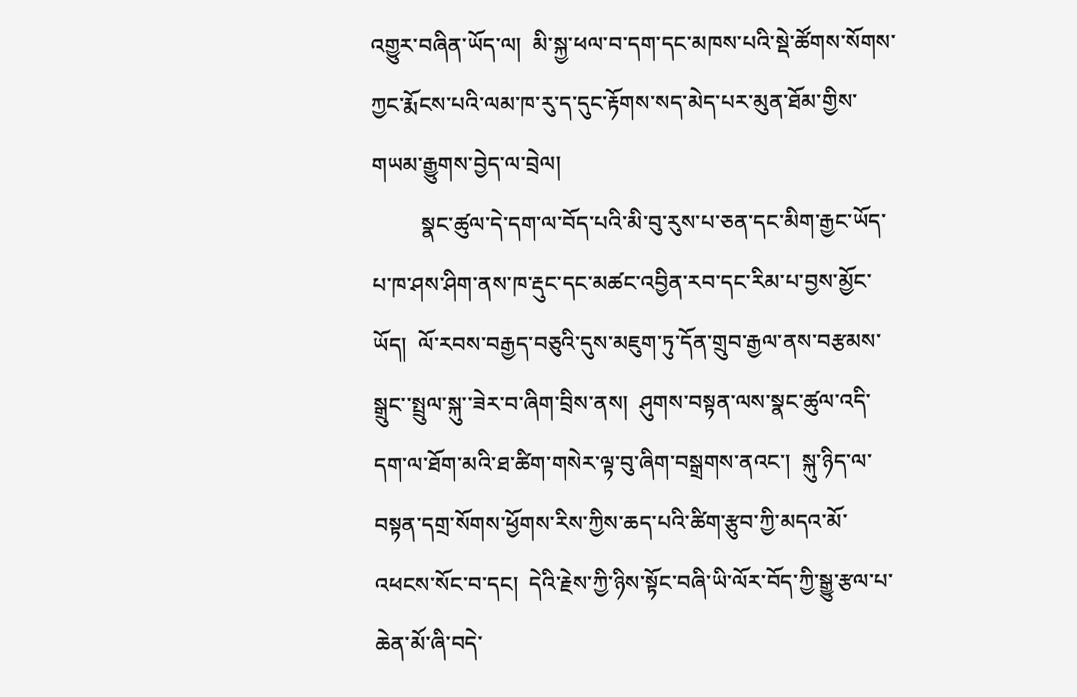འགྱུར་བཞིན་ཡོད་ལ།  མི་སྐྱ་ཕལ་བ་དག་དང་མཁས་པའི་སྡེ་ཚོགས་སོགས་ཀྱང་རྨོངས་པའི་ལམ་ཁ་རུ་ད་དུང་རྟོགས་སད་མེད་པར་མུན་ཐོམ་གྱིས་གཡམ་རྒྱུགས་བྱེད་ལ་བྲེལ།
         སྣང་ཚུལ་དེ་དག་ལ་བོད་པའི་མི་བུ་རུས་པ་ཅན་དང་མིག་རྒྱང་ཡོད་པ་ཁ་ཤས་ཤིག་ནས་ཁ་རྡུང་དང་མཚང་འབྱིན་རབ་དང་རིམ་པ་བྱས་མྱོང་ཡོད།  ལོ་རབས་བརྒྱད་བཅུའི་དུས་མཇུག་ཏུ་དོན་གྲུབ་རྒྱལ་ནས་བརྩམས་སྒྲུང་་སྤྲུལ་སྐུ་་ཟེར་བ་ཞིག་བྲིས་ནས།  ཤུགས་བསྟན་ལས་སྣང་ཚུལ་འདི་དག་ལ་ཐོག་མའི་ཐ་ཚིག་གསེར་ལྟ་བུ་ཞིག་བསྒྲགས་ནའང་།  སྐུ་ཉིད་ལ་བསྟན་དགྲ་སོགས་ཕྱོགས་རིས་ཀྱིས་ཆད་པའི་ཚིག་རྩུབ་ཀྱི་མདའ་མོ་འཕངས་སོང་བ་དང།  དེའི་རྗེས་ཀྱི་ཉིས་སྟོང་བཞི་ཡི་ལོར་བོད་ཀྱི་སྒྱུ་རྩལ་པ་ཆེན་མོ་ཞི་བདེ་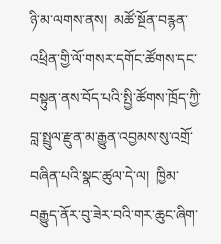ཉི་མ་ལགས་ནས།  མཚོ་སྔོན་བརྙན་འཕྲིན་གྱི་ལོ་གསར་དགོང་ཚོགས་དང་བསྟུན་ནས་བོད་པའི་སྤྱི་ཚོགས་ཁྲོད་ཀྱི་བླ་སྤྲུལ་རྫུན་མ་རྒྱུན་འབྱམས་སུ་འགྲོ་བཞིན་པའི་སྣང་ཚུལ་དེ་ལ།  ཁྱིམ་བརྒྱུད་ནོར་བུ་ཟེར་བའི་གར་ཆུང་ཞིག་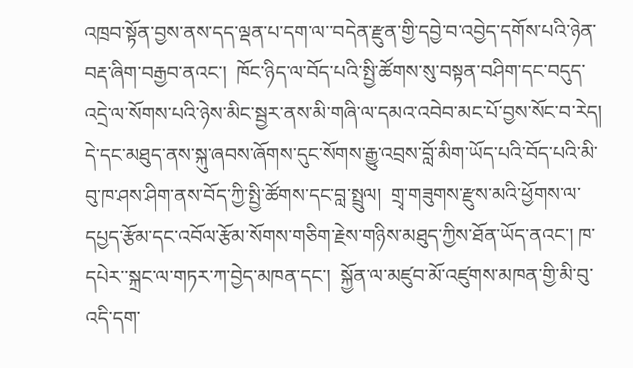འཁྲབ་སྟོན་བྱས་ནས་དད་ལྡན་པ་དག་ལ་་བདེན་རྫུན་གྱི་དབྱེ་བ་འབྱེད་དགོས་པའི་ཉེན་བརྡ་ཞིག་བརྒྱབ་ནའང་།  ཁོང་ཉིད་ལ་བོད་པའི་སྤྱི་ཚོགས་སུ་བསྟན་བཤིག་དང་བདུད་འདྲེ་ལ་སོགས་པའི་ཉེས་མིང་སྦྱར་ནས་མི་གཞི་ལ་དམའ་འབེབ་མང་པོ་བྱས་སོང་བ་རེད། དེ་དང་མཐུད་ནས་སྐུ་ཞབས་ཞོགས་དུང་སོགས་རྒྱུ་འབྲས་བློ་མིག་ཡོད་པའི་བོད་པའི་མི་བུ་ཁ་ཤས་ཤིག་ནས་བོད་ཀྱི་སྤྱི་ཚོགས་དང་བླ་སྤྲུལ།  གྲྭ་གཟུགས་རྫུས་མའི་ཕྱོགས་ལ་དཔྱད་རྩོམ་དང་འབོལ་རྩོམ་སོགས་གཅིག་རྗེས་གཉིས་མཐུད་ཀྱིས་ཐོན་ཡོད་ནའང་། ཁ་དཔེར་་སྐྲང་ལ་གཏར་ཀ་བྱེད་མཁན་དང་།  སྐྱོན་ལ་མཛུབ་མོ་འཛུགས་མཁན་གྱི་མི་བུ་འདི་དག་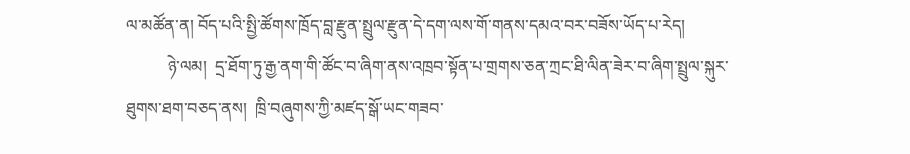ལ་མཚོན་ན། བོད་པའི་སྤྱི་ཚོགས་ཁྲོད་བླ་རྫུན་སྤྲུལ་རྫུན་དེ་དག་ལས་གོ་གནས་དམའ་བར་བཟོས་ཡོད་པ་རེད།
          ཉེ་ལམ།  དྲ་ཐོག་ཏུ་རྒྱ་ནག་གི་ཚོང་བ་ཞིག་ནས་འཁྲབ་སྟོན་པ་གྲགས་ཅན་ཀྲང་ཐི་ལིན་ཟེར་བ་ཞིག་སྤྲུལ་སྐུར་ཐུགས་ཐག་བཅད་ནས།  ཁྲི་བཞུགས་ཀྱི་མཛད་སྒོ་ཡང་གཟབ་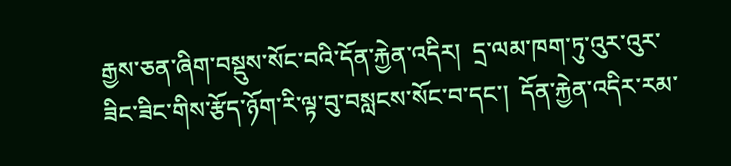རྒྱས་ཅན་ཞིག་བསྡུས་སོང་བའི་དོན་རྐྱེན་འདིར།  དྲ་ལམ་ཁག་ཏུ་འུར་འུར་ཟིང་ཟིང་གིས་རྩོད་ཉོག་རི་ལྟ་བུ་བསླངས་སོང་བ་དང་།  དོན་རྐྱེན་འདིར་རམ་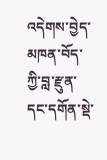འདེགས་བྱེད་མཁན་བོད་ཀྱི་བླ་རྫུན་དང་དགོན་སྡེ་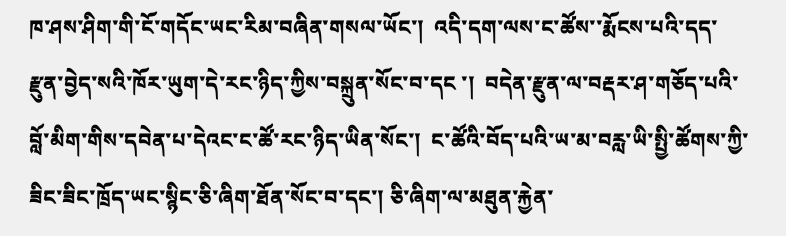ཁ་ཤས་ཤིག་གི་ངོ་གདོང་ཡང་རིམ་བཞིན་གསལ་ཡོང་།  འདི་དག་ལས་ང་ཚོས་་རྨོངས་པའི་དད་རྫུན་བྱེད་སའི་ཁོར་ཡུག་དེ་རང་ཉིད་ཀྱིས་བསྐྲུན་སོང་བ་དང ་།  བདེན་རྫུན་ལ་བརྡར་ཤ་གཅོད་པའི་བློ་མིག་གིས་དབེན་པ་དེའང་ང་ཚོ་རང་ཉིད་ཡིན་སོང་།  ང་ཚོའི་བོད་པའི་ཡ་མ་བརླ་ཡི་སྤྱི་ཚོགས་ཀྱི་ཟིང་ཟིང་ཁྲོད་ཡང་སྙིང་ཅི་ཞིག་ཐོན་སོང་བ་དང་། ཅི་ཞིག་ལ་མཐུན་རྐྱེན་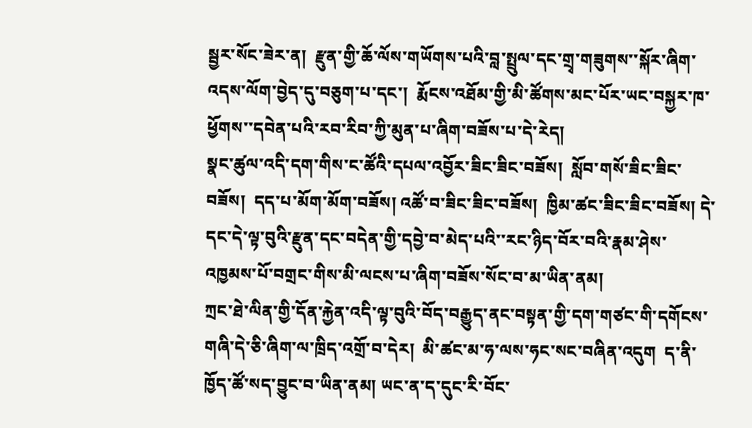སྦྱར་སོང་ཟེར་ན།  རྫུན་གྱི་ཆོ་ལོས་གཡོགས་པའི་བླ་སྤྲུལ་དང་གྲྭ་གཟུགས་་སྐོར་ཞིག་འདས་ལོག་བྱེད་དུ་བཅུག་པ་དང་།  རྨོངས་འཐོམ་གྱི་མི་ཚོགས་མང་པོར་ཡང་བསྐྱར་ཁ་ཕྱོགས་་དབེན་པའི་རབ་རིབ་ཀྱི་མུན་པ་ཞིག་བཟོས་པ་དེ་རེད།
སྣང་ཚུལ་འདི་དག་གིས་ང་ཚོའི་དཔལ་འབྱོར་ཟིང་ཟིང་བཟོས།  སློབ་གསོ་ཟིང་ཟིང་བཟོས།  དད་པ་མོག་མོག་བཟོས། འཚོ་བ་ཟིང་ཟིང་བཟོས།  ཁྱིམ་ཚང་ཟིང་ཟིང་བཟོས། དེ་དང་དེ་ལྟ་བུའི་རྫུན་དང་བདེན་གྱི་དབྱེ་བ་མེད་པའི་་རང་ཉིད་བོར་བའི་རྣམ་ཤེས་འཁྱམས་པོ་བགྲང་གིས་མི་ལངས་པ་ཞིག་བཟོས་སོང་བ་མ་ཡིན་ནམ།
ཀྲང་ཐེ་ལིན་གྱི་དོན་རྐྱེན་འདི་ལྟ་བུའི་བོད་བརྒྱུད་ནང་བསྟན་གྱི་དག་གཙང་གི་དགོངས་གཞི་དེ་ཅི་ཞིག་ལ་ཁྲིད་འགྲོ་བ་དེར།  མི་ཚང་མ་ཧ་ལས་ཧང་སང་བཞིན་འདུག  ད་ནི་ཁྱོད་ཚོ་སད་བྱུང་བ་ཡིན་ནམ། ཡང་ན་ད་དུང་རི་བོང་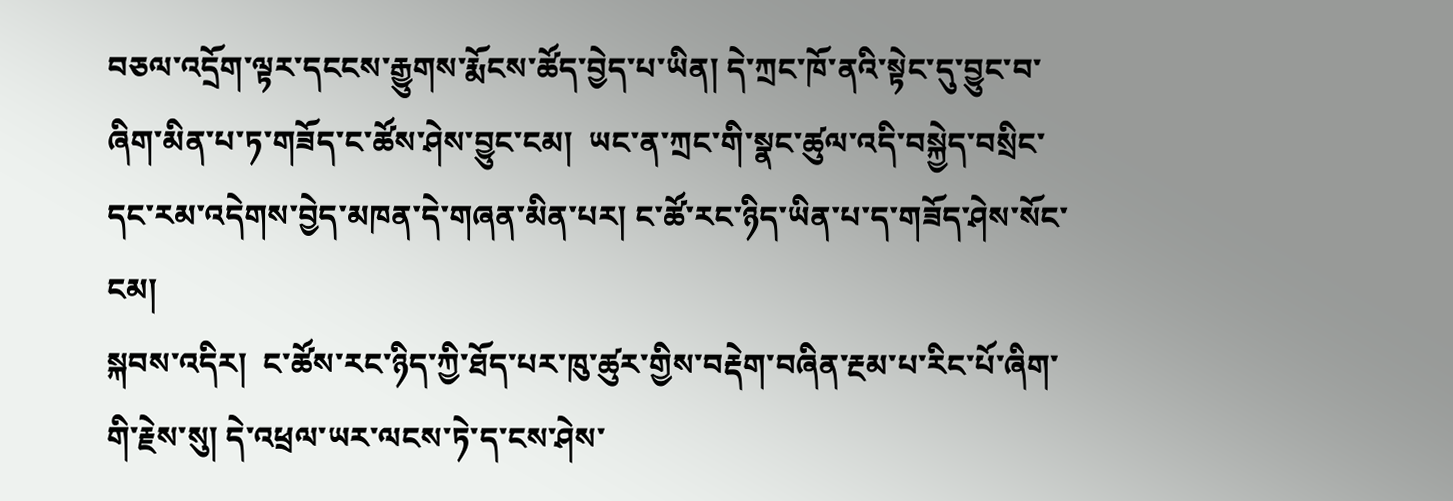བཅལ་འདྲོག་ལྟར་དངངས་རྒྱུགས་རྨོངས་ཚོད་བྱེད་པ་ཡིན། དེ་ཀྲང་ཁོ་ནའི་སྟེང་དུ་བྱུང་བ་ཞིག་མིན་པ་ཏ་གཟོད་ང་ཚོས་ཤེས་བྱུང་ངམ།  ཡང་ན་ཀྲང་གི་སྣང་ཚུལ་འདི་བསྐྱེད་བསྲིང་དང་རམ་འདེགས་བྱེད་མཁན་དེ་གཞན་མིན་པར། ང་ཚོ་རང་ཉིད་ཡིན་པ་ད་གཟོད་ཤེས་སོང་ངམ།
སྐབས་འདིར།  ང་ཚོས་རང་ཉིད་ཀྱི་ཐོད་པར་ཁུ་ཚུར་གྱིས་བརྡེག་བཞིན་རྔམ་པ་རིང་པོ་ཞིག་གི་རྗེས་སུ། དེ་འཕྲལ་ཡར་ལངས་ཏེ་ད་ངས་ཤེས་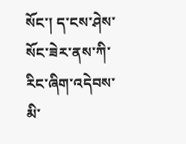སོང་། ད་ངས་ཤེས་སོང་ཟེར་ནས་ཀི་རིང་ཞིག་འདེབས་མི་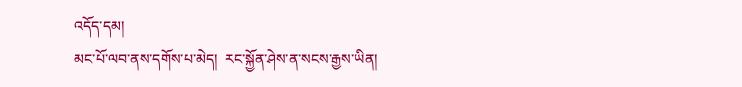འདོད་དམ།
མང་པོ་ལབ་ནས་དགོས་པ་མེད།  རང་སྐྱོན་ཤེས་ན་སངས་རྒྱས་ཡིན།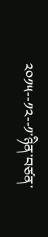༢༠༡༥--༡༢--༡་ཉིན་བཙན་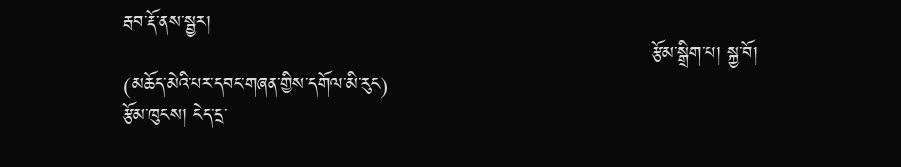རྦབ་རྡོ་ནས་སྦྱར།
                                                                                  རྩོམ་སྒྲིག་པ། སྐྱ་བོ།
(མཆོད་མེའི་པར་དབང་གཞན་གྱིས་དགོལ་མི་རུང)
རྩོམ་ཁུངས། ངེད་དྲ་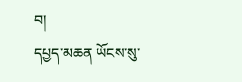བ།
དཔྱད་མཆན ཡོངས་སུ་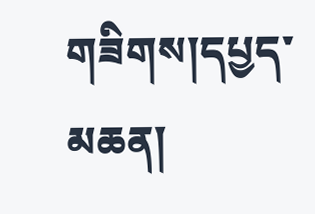གཟིགས།དཔྱད་མཆན།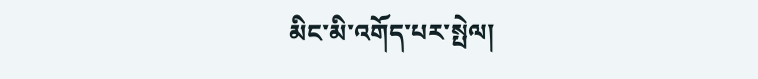མིང་མི་འགོད་པར་སྤེལ།